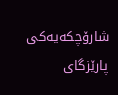شارۆچکەیەکی پارێزگای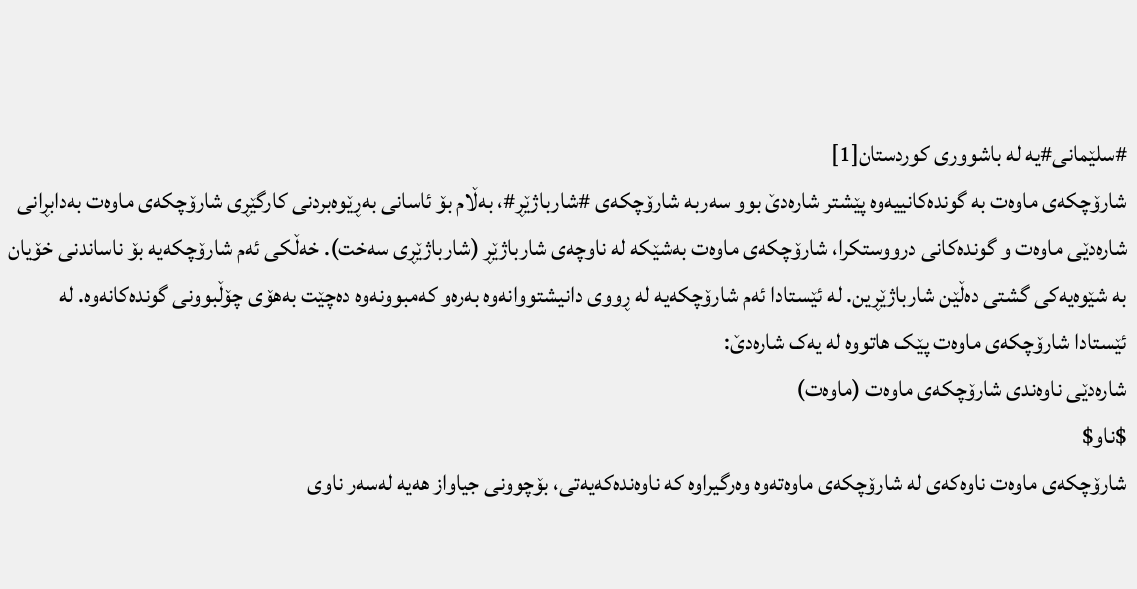#سلێمانی#یە لە باشووری کوردستان[1]
شارۆچکەی ماوەت بە گوندەکانییەوە پێشتر شارەدێ بوو سەربە شارۆچکەی #شارباژێڕ#، بەڵام بۆ ئاسانی بەڕێوەبردنی کارگێڕی شارۆچکەی ماوەت بەدابڕانی شارەدێی ماوەت و گوندەکانی درووستکرا، شارۆچکەی ماوەت بەشێکە لە ناوچەی شارباژێڕ (شارباژێڕی سەخت). خەڵکی ئەم شارۆچکەیە بۆ ناساندنی خۆیان بە شێوەیەکی گشتی دەڵێن شارباژێڕین. لە ئێستادا ئەم شارۆچکەیە لە ڕووی دانیشتووانەوە بەرەو کەمبوونەوە دەچێت بەھۆی چۆڵبوونی گوندەکانەوە. لە ئێستادا شارۆچکەی ماوەت پێک ھاتووە لە یەک شارەدێ:
شارەدێی ناوەندی شارۆچکەی ماوەت (ماوەت)
$ناو$
شارۆچکەی ماوەت ناوەکەی لە شارۆچکەی ماوەتەوە وەرگیراوە کە ناوەندەکەیەتی، بۆچوونی جیاواز ھەیە لەسەر ناوی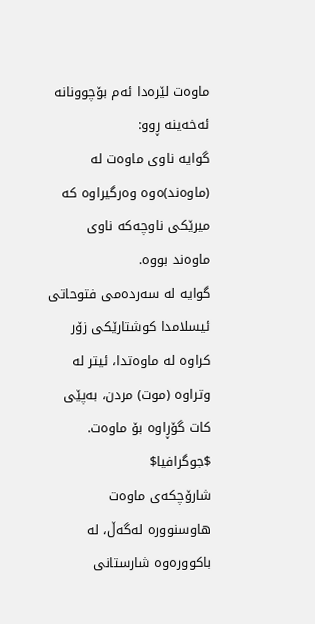ماوەت لێرەدا ئەم بۆچوونانە ئەخەینە ڕوو:
گوایە ناوی ماوەت لە (ماوەند)ەوە وەرگیراوە کە میرێکی ناوچەکە ناوی ماوەند بووە.
گوایە لە سەردەمی فتوحاتی ئیسلامدا کوشتارێکی زۆر کراوە لە ماوەتدا، ئیتر لە وتراوە (موت) مردن، بەپێی کات گۆڕاوە بۆ ماوەت.
$جوگرافیا$
شارۆچکەی ماوەت ھاوسنوورە لەگەڵ، لە باکوورەوە شارستانی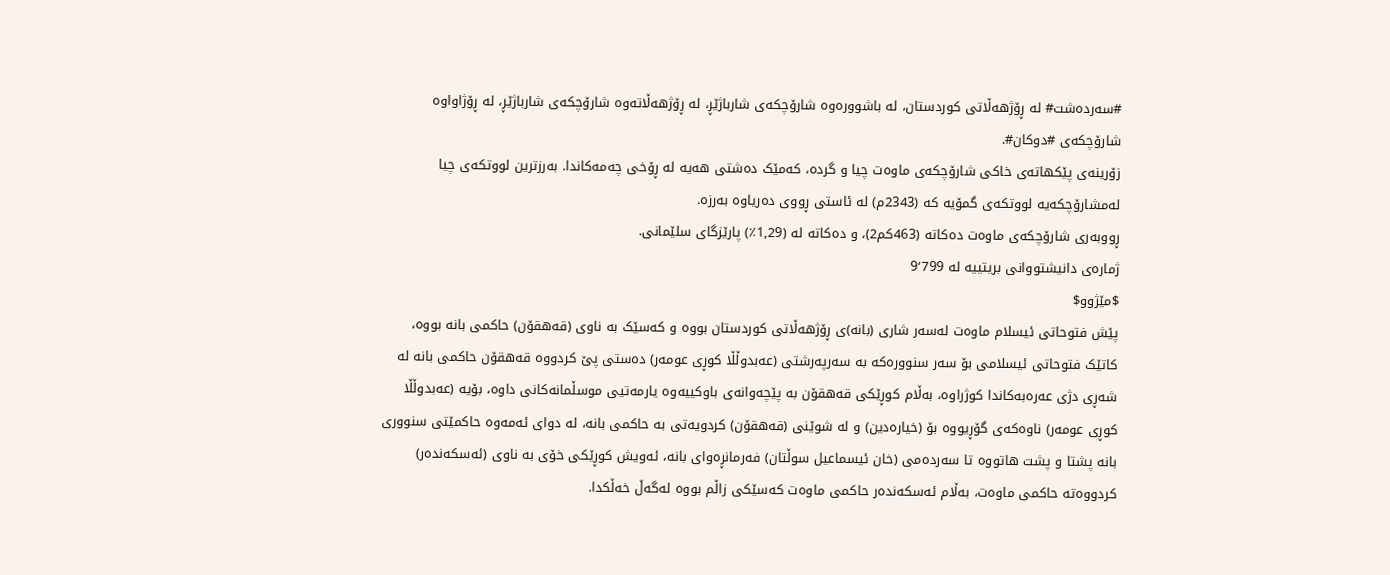#سەردەشت# لە ڕۆژھەڵاتی کوردستان، لە باشوورەوە شارۆچکەی شارباژێڕ، لە ڕۆژھەڵاتەوە شارۆچکەی شارباژێڕ، لە ڕۆژاواوە شارۆچکەی #دوکان#.
زۆرینەی پێکھاتەی خاکی شارۆچکەی ماوەت چیا و گردە، کەمێک دەشتی ھەیە لە ڕۆخی چەمەکاندا. بەرزترین لووتکەی چیا لەمشارۆچکەیە لووتکەی گمۆیە کە (2343م) لە ئاستی ڕووی دەریاوە بەرزە.
ڕووبەری شارۆچکەی ماوەت دەکاتە (463کم2)، و دەکاتە لە (1٫29٪) پارێزگای سلێمانی.
ژمارەی دانیشتووانی بریتییە لە 9٬799
$مێژوو$
پێش فتوحاتی ئیسلام ماوەت لەسەر شاری (بانە)ی ڕۆژھەڵاتی کوردستان بووە و کەسێک بە ناوی (قەھقۆن) حاکمی بانە بووە، کاتێک فتوحاتی ئیسلامی بۆ سەر سنوورەکە بە سەرپەرشتی (عەبدوڵڵا کوڕی عومەر) دەستی پێ کردووە قەھقۆن حاکمی بانە لە شەڕی دژی عەرەبەکاندا کوژراوە، بەڵام کوڕێکی قەھقۆن بە پێچەوانەی باوکییەوە یارمەتیی موسڵمانەکانی داوە، بۆیە (عەبدوڵڵا کوڕی عومەر) ناوەکەی گۆڕیووە بۆ (خیارەدین) و لە شوێنی (قەھقۆن) کردویەتی بە حاکمی بانە، لە دوای ئەمەوە حاکمێتی سنووری بانە پشتا و پشت ھاتووە تا سەردەمی (خان ئیسماعیل سوڵتان) فەرمانڕەوای بانە، ئەویش کوڕێکی خۆی بە ناوی (ئەسکەندەر) کردووەتە حاکمی ماوەت، بەڵام ئەسکەندەر حاکمی ماوەت کەسێکی زاڵم بووە لەگەڵ خەڵکدا.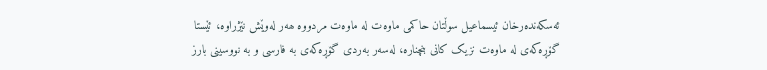ئەسکەندەرخان ئیسماعیل سوڵتان حاکمی ماوەت لە ماوەت مردووە ھەر لەوێش نێژراوە، ئێستا گۆڕەکەی لە ماوەت نزیک کانی بنچنارە، لەسەر بەردی گۆڕەکەی بە فارسی و بە نووسینی بارز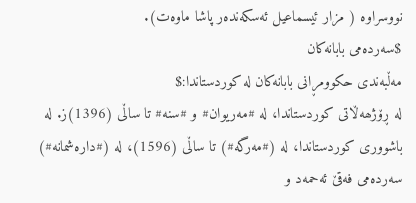نووسراوە ( مزار ئیسماعیل ئەسکەندەر پاشا ماوەت).
$سەردەمی بابانەکان
مەڵبەندی حکوومڕانی بابانەکان لە کوردستاندا:$
لە ڕۆژھەڵاتی کوردستاندا، لە #مەریوان# و #سنە# تا ساڵی (1396)ز. لە باشووری کوردستاندا، لە (#مەرگە#) تا ساڵی (1596)، لە (#دارەشمانە#) سەردەمی فەقێ ئەحمەد و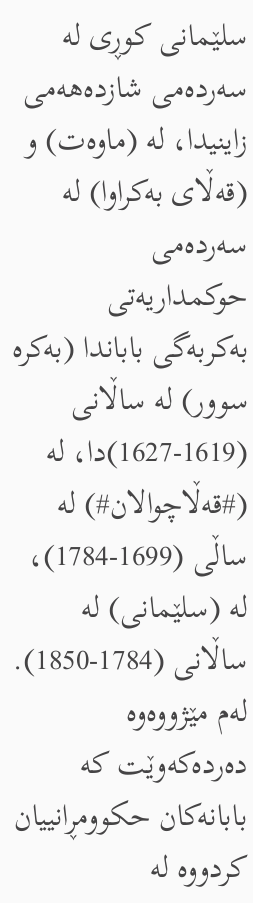سلێمانی کوڕی لە سەردەمی شازدەھەمی زاینیدا، لە (ماوەت) و (قەڵای بەکراوا) لە سەردەمی حوکمداریەتی بەکربەگی باباندا (بەکرە سوور) لە ساڵانی (1619-1627)دا، لە (#قەڵاچوالان#) لە ساڵی (1699-1784)، لە (سلێمانی) لە ساڵانی (1784-1850). لەم مێژووەوە دەردەکەوێت کە بابانەکان حکوومڕانییان کردووە لە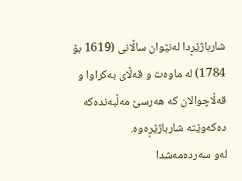شارباژێڕدا لەنێوان ساڵانی (1619 بۆ 1784) لە ماوەت و قەڵای بەکراوا و قەڵاچوالان کە ھەرسێ مەڵبەندەکە دەکەوێتە شارباژێڕەوە.
لەو سەردەمەشدا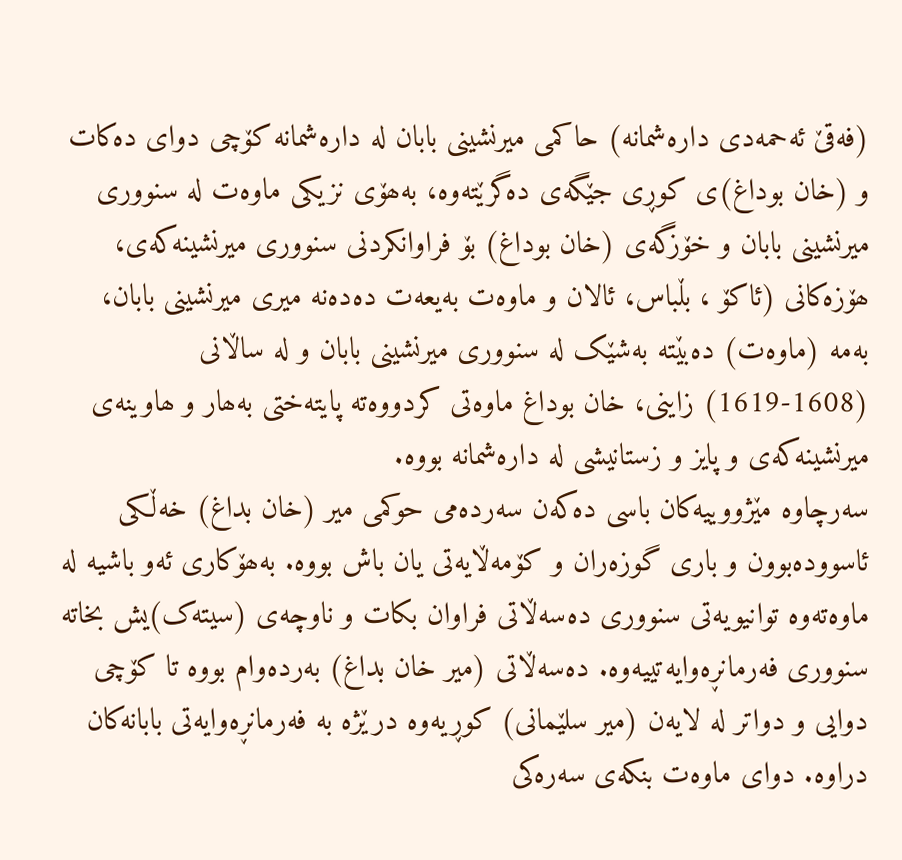(فەقێ ئەحمەدی دارەشمانە) حاکمی میرنشینی بابان لە دارەشمانە کۆچی دوای دەکات و (خان بوداغ)ی کوڕی جێگەی دەگرێتەوە، بەھۆی نزیکی ماوەت لە سنووری میرنشینی بابان و خۆزگەی (خان بوداغ) بۆ فراوانکردنی سنووری میرنشینەکەی، ھۆزەکانی (ئاکۆ ، بڵباس، ئالان و ماوەت بەیعەت دەدەنە میری میرنشینی بابان، بەمە (ماوەت) دەبێتە بەشێک لە سنووری میرنشینی بابان و لە ساڵانی (1608-1619) زاینی، خان بوداغ ماوەتی کردووەتە پایتەختی بەھار و ھاوینەی میرنشینەکەی و پایز و زستانیشی لە دارەشمانە بووە.
سەرچاوە مێژووییەکان باسی دەکەن سەردەمی حوکمی میر (خان بداغ) خەڵکی ئاسوودەبوون و باری گوزەران و کۆمەڵایەتی یان باش بووە. بەھۆکاری ئەو باشیە لە ماوەتەوە توانیویەتی سنووری دەسەڵاتی فراوان بکات و ناوچەی (سیتەک)یش بخاتە سنووری فەرمانڕەوایەتییەوە. دەسەڵاتی (میر خان بداغ) بەردەوام بووە تا کۆچی دوایی و دواتر لە لایەن (میر سلێمانی) کوڕیەوە درێژە بە فەرمانڕەوایەتی بابانەکان دراوە. دوای ماوەت بنکەی سەرەکی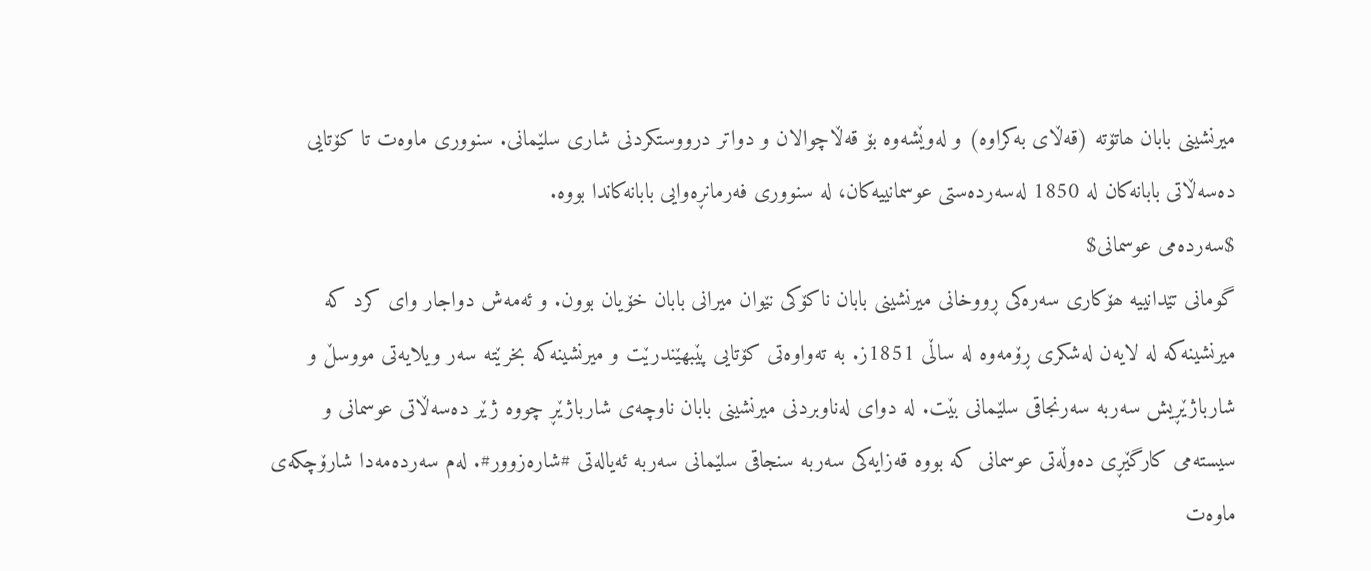میرنشینی بابان ھاتۆتە (قەڵای بەکراوە) و لەوێشەوە بۆ قەڵاچوالان و دواتر درووستکردنی شاری سلێمانی. سنووری ماوەت تا کۆتایی دەسەڵاتی بابانەکان لە 1850 لەسەردەستی عوسمانییەکان، لە سنووری فەرمانڕەوایی بابانەکاندا بووە.
$سەردەمی عوسمانی$
گومانی تێدانییە ھۆکاری سەرەکی ڕووخانی میرنشینی بابان ناکۆکی نێوان میرانی بابان خۆیان بوون. و ئەمەش دواجار وای کرد کە میرنشینەکە لە لایەن لەشکری ڕۆمەوە لە ساڵی 1851ز. بە تەواوەتی کۆتایی پێبھێندرێت و میرنشینەکە بخرێتە سەر ویلایەتی مووسڵ و شارباژێڕیش سەربە سەرنجاقی سلێمانی بێت. لە دوای لەناوبردنی میرنشینی بابان ناوچەی شارباژێڕ چووە ژێر دەسەڵاتی عوسمانی و سیستەمی کارگێڕی دەوڵەتی عوسمانی کە بووە قەزایەکی سەربە سنجاقی سلێمانی سەربە ئەیالەتی #شارەزوور#. لەم سەردەمەدا شارۆچکەی ماوەت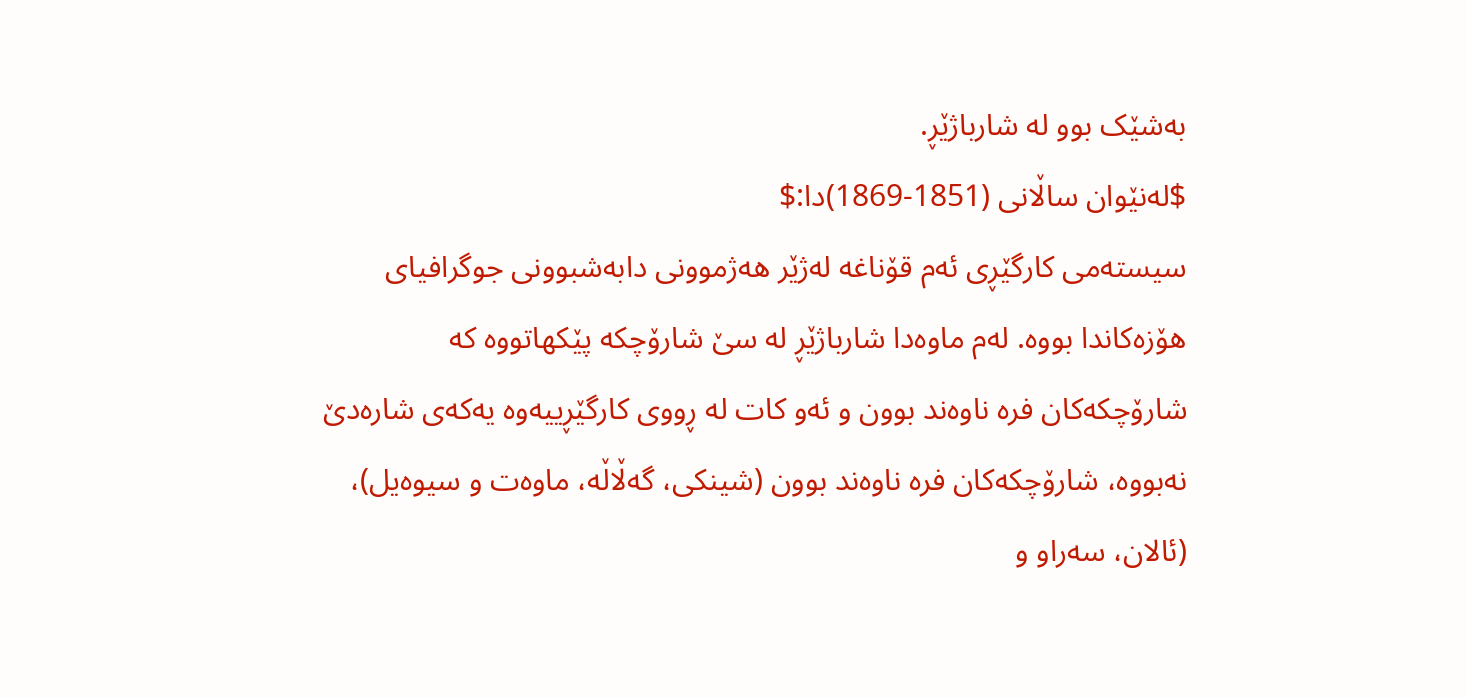بەشێک بوو لە شارباژێڕ.
$لەنێوان ساڵانی (1851-1869)دا:$
سیستەمی کارگێڕی ئەم قۆناغە لەژێر ھەژموونی دابەشبوونی جوگرافیای ھۆزەکاندا بووە. لەم ماوەدا شارباژێڕ لە سێ شارۆچکە پێکھاتووە کە شارۆچکەکان فرە ناوەند بوون و ئەو کات لە ڕووی کارگێڕییەوە یەکەی شارەدێ نەبووە، شارۆچکەکان فرە ناوەند بوون (شینکی، گەڵاڵە، ماوەت و سیوەیل)، (ئالان، سەراو و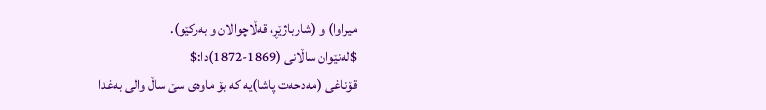میراوا) و (شارباژێڕ، قەڵاچوالان و بەرکێو).
$لەنێوان ساڵانی (1869-1872)دا:$
قۆناغی (مەدحەت پاشا)یە کە بۆ ماوەی سێ ساڵ والی بەغدا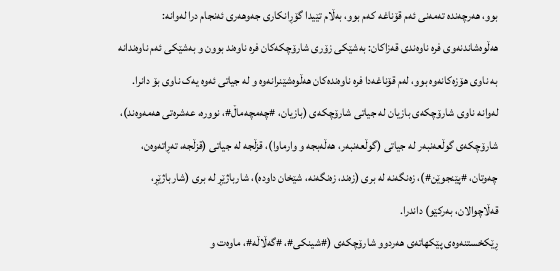بوو، ھەرچەندە تەمەنی ئەم قۆناغە کەم بوو، بەڵام تێیدا گۆڕانکاری جەوھەری ئەنجام درا لەوانە:
ھەڵوەشاندنەوی فرە ناوەندی قەزاکان: بەشێکی زۆری شارۆچکەکان فرە ناوەند بوون و بەشێکی ئەم ناوەندانە بە ناوی ھۆزەکانەوە بوو، لەم قۆناغەدا فرە ناوەندەکان ھەڵوەشێنرانەوە و لە جیاتی ئەوە یەک ناوی بۆ دانرا. لەوانە ناوی شارۆچکەی بازیان لە جیاتی شارۆچکەی (بازیان، #چەمچەماڵ#، نوورە، عەشرەتی ھەمەوەند)، شارۆچکەی گوڵعەنبەر لە جیاتی (گوڵعەنبەر، ھەڵەبجە و وارماوا)، قزڵجە لە جیاتی (قزڵجە، تەڕاتەوەن، چەوتان، #پێنجوێن#)، زەنگەنە لە بری (زەند، زەنگەنە، شێخان داودە)، شارباژێڕ لە بری (شارباژێڕ، قەڵاچوالان، بەرکێو) داندرا.
ڕێکخستنەوەی پێکھاتەی ھەردوو شارۆچکەی (#شینکی#، #گەڵاڵە#، ماوەت و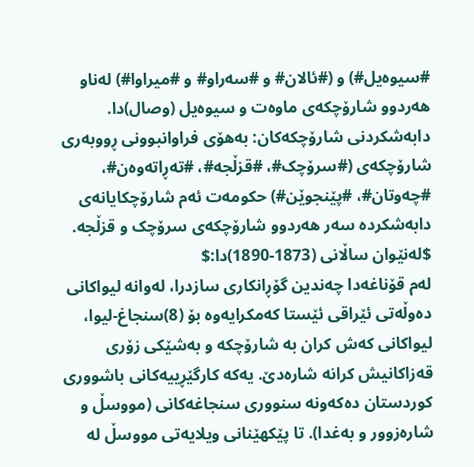#سیوەیل#) و (#ئالان# و #سەراو# و #میراوا#) لەناو ھەردوو شارۆچکەی ماوەت و سیوەیل (وصال)دا.
دابەشکردنی شارۆچکەکان: بەھۆی فراوانبوونی ڕووبەری شارۆچکەی (#سرۆچک#، #قزڵجە#، #تەڕاتەوەن#، #چەوتان#، #پێنجوێن#) حکومەت ئەم شارۆچکایانەی دابەشکردە سەر ھەردوو شارۆچکەی سرۆچک و قزڵجە.
$لەنێوان ساڵانی (1873-1890)دا:$
لەم قۆناغەدا چەندین گۆڕانکاری سازدرا، لەوانە لیواکانی دەوڵەتی ئێراقی ئێستا کەمکرایەوە بۆ (8)سنجاغ-لیوا، لیواکانی کەش کران بە شارۆچکە و بەشێکی زۆری قەزاکانیش کرانە شارەدێ. یەکە کارگێڕییەکانی باشووری کوردستان دەکەونە سنووری سنجاغەکانی (مووسڵ و شارەزوور و بەغدا). تا پێکھێنانی ویلایەتی مووسڵ لە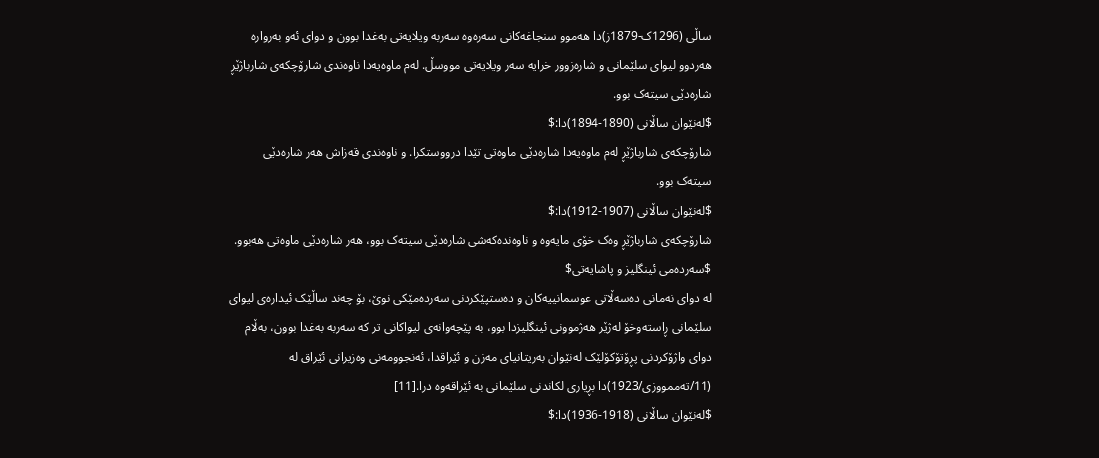ساڵی (1296ک-1879ز)دا ھەموو سنجاغەکانی سەرەوە سەربە ویلایەتی بەغدا بوون و دوای ئەو بەروارە ھەردوو لیوای سلێمانی و شارەزوور خرایە سەر ویلایەتی مووسڵ. لەم ماوەیەدا ناوەندی شارۆچکەی شارباژێڕ شارەدێی سیتەک بوو.
$لەنێوان ساڵانی (1890-1894)دا:$
شارۆچکەی شارباژێڕ لەم ماوەیەدا شارەدێی ماوەتی تێدا درووستکرا. و ناوەندی قەزاش ھەر شارەدێی سیتەک بوو.
$لەنێوان ساڵانی (1907-1912)دا:$
شارۆچکەی شارباژێڕ وەک خۆی مایەوە و ناوەندەکەشی شارەدێی سیتەک بوو، ھەر شارەدێی ماوەتی ھەبوو.
$سەردەمی ئینگلیز و پاشایەتی$
لە دوای نەمانی دەسەڵاتی عوسمانییەکان و دەستپێکردنی سەردەمێکی نوێ، بۆ چەند ساڵێک ئیدارەی لیوای سلێمانی ڕاستەوخۆ لەژێر ھەژموونی ئینگلیزدا بوو، بە پێچەوانەی لیواکانی تر کە سەربە بەغدا بوون، بەڵام دوای واژۆکردنی پڕۆتۆکۆلێک لەنێوان بەریتانیای مەزن و ئێراقدا، ئەنجوومەنی وەزیرانی ئێراق لە (11/تەممووزی/1923)دا بڕیاری لکاندنی سلێمانی بە ئێراقەوە درا.[11]
$لەنێوان ساڵانی (1918-1936)دا:$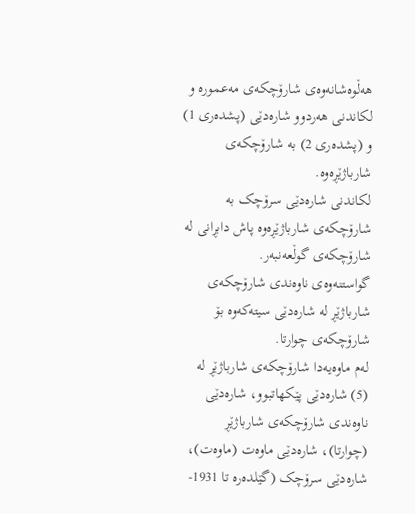ھەڵوەشانەوەی شارۆچکەی مەعمورە و لکاندنی ھەردوو شارەدێی (پشدەری 1) و (پشدەری 2) بە شارۆچکەی شارباژێڕەوە.
لکاندنی شارەدێی سرۆچک بە شارۆچکەی شارباژێڕەوە پاش دابڕانی لە شارۆچکەی گوڵعەنبەر.
گواستنەوەی ناوەندی شارۆچکەی شارباژێڕ لە شارەدێی سیتەکەوە بۆ شارۆچکەی چوارتا.
لەم ماوەیەدا شارۆچکەی شارباژێڕ لە (5) شارەدێی پێکھاتبوو، شارەدێی ناوەندی شارۆچکەی شارباژێڕ (چوارتا)، شارەدێی ماوەت (ماوەت)، شارەدێی سرۆچک (گێلدەرە تا 1931-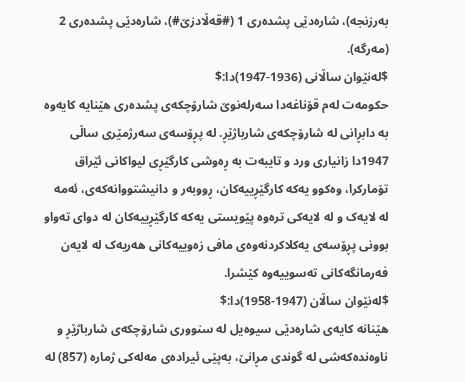بەرزنجە)، شارەدێی پشدەری 1 (#قەڵادزێ#)، شارەدێی پشدەری 2 (مەرگە).
$لەنێوان ساڵانی (1936-1947)دا:$
حکومەت لەم قۆناغەدا سەرلەنوێ شارۆچکەی پشدەری ھێنایە کایەوە بە دابڕانی لە شارۆچکەی شارباژێڕ. لە پڕۆسەی سەرژمێری ساڵی 1947دا زانیاری ورد و تایبەت بە ڕەوشی کارگێڕی لیواکانی ئێراق تۆمارکرا، وەکوو یەکە کارگێڕییەکان، ڕووبەر و دانیشتووانەکەی، ئەمە لە لایەک و لە لایەکی ترەوە پێویستی یەکە کارگێڕییەکان لە دوای تەواو بوونی پڕۆسەی یەکلاکردنەوەی مافی زەوییەکانی ھەریەک لە لایەن فەرمانگەکانی تەسوییەوە کێشرا.
$لەنێوان ساڵان (1947-1958)دا:$
ھێنانە کایەی شارەدێی سیوەیل لە سنووری شارۆچکەی شارباژێڕ و ناوەندەکەشی لە گوندی مڕانێ، بەپێی ئیرادەی مەلەکی ژمارە (857) لە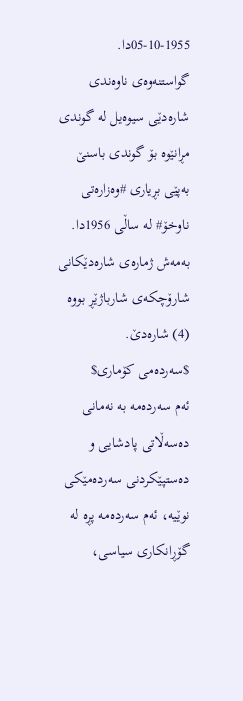05-10-1955دا.
گواستنەوەی ناوەندی شارەدێی سیوەیل لە گوندی مڕانێوە بۆ گوندی باسنێ بەپێی بڕیاری #وەزارەتی ناوخۆ# لە ساڵی 1956دا.
بەمەش ژمارەی شارەدێکانی شارۆچکەی شارباژێڕ بووە (4) شارەدێ.
$سەردەمی کۆماری$
ئەم سەردەمە بە نەمانی دەسەڵاتی پادشایی و دەستپێکردنی سەردەمێکی نوێیە، ئەم سەردەمە پڕە لە گۆڕانکاری سیاسی،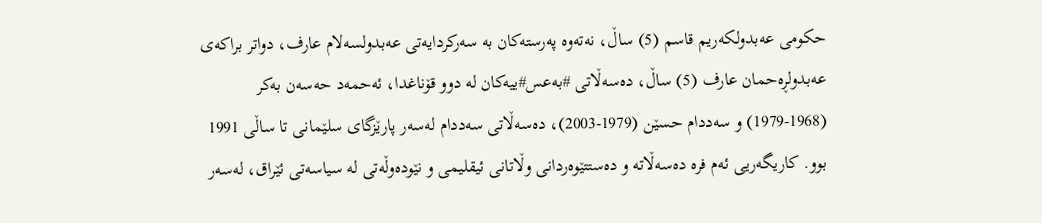حکومی عەبدولکەریم قاسم (5) ساڵ، نەتەوە پەرستەکان بە سەرکردایەتی عەبدولسەلام عارف، دواتر براکەی عەبدولڕەحمان عارف (5) ساڵ، دەسەڵاتی #بەعس#ییەکان لە دوو قۆناغدا، ئەحمەد حەسەن بەکر (1968-1979) و سەددام حسێن (1979-2003)، دەسەڵاتی سەددام لەسەر پارێزگای سلێمانی تا ساڵی 1991 بوو. کاریگەریی ئەم فرە دەسەڵاتە و دەستتێوەردانی وڵاتانی ئیقلیمی و نێودەوڵەتی لە سیاسەتی ئێراق، لەسەر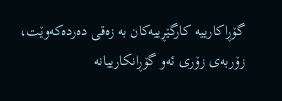گۆڕاکارییە کارگێڕییەکان بە زەقی دەردەکەوێت، زۆربەی زۆری ئەو گۆڕانکارییانە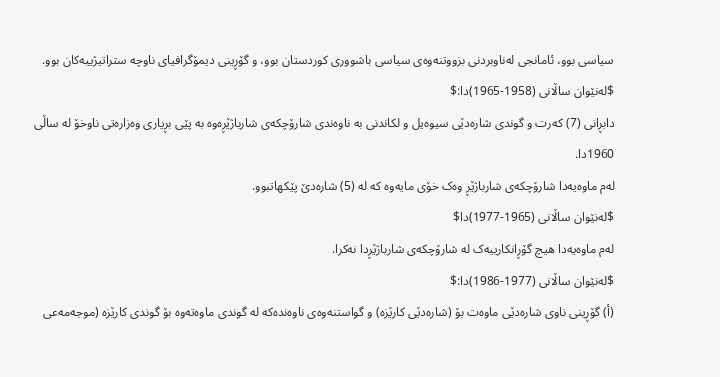سیاسی بوو، ئامانجی لەناوبردنی بزووتنەوەی سیاسی باشووری کوردستان بوو، و گۆڕینی دیمۆگرافیای ناوچە ستراتیژییەکان بوو.
$لەنێوان ساڵانی (1958-1965)دا:$
دابڕانی (7) کەرت و گوندی شارەدێی سیوەیل و لکاندنی بە ناوەندی شارۆچکەی شارباژێڕەوە بە پێی بڕیاری وەزارەتی ناوخۆ لە ساڵی 1960دا.
لەم ماوەیەدا شارۆچکەی شارباژێڕ وەک خۆی مایەوە کە لە (5) شارەدێ پێکھاتبوو.
$لەنێوان ساڵانی (1965-1977)دا$
لەم ماوەیەدا ھیچ گۆڕانکارییەک لە شارۆچکەی شارباژێڕدا نەکرا.
$لەنێوان ساڵانی (1977-1986)دا:$
(أ) گۆڕینی ناوی شارەدێی ماوەت بۆ (شارەدێی کارێزە) و گواستنەوەی ناوەندەکە لە گوندی ماوەتەوە بۆ گوندی کارێزە (موجەمەعی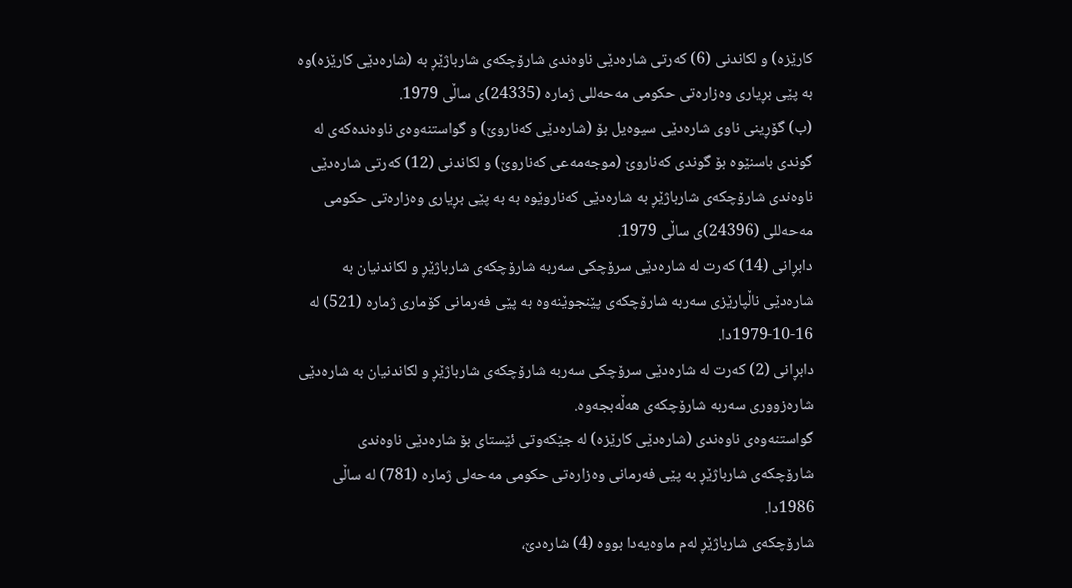کارێزە) و لکاندنی (6) کەرتی شارەدێی ناوەندی شارۆچکەی شارباژێڕ بە (شارەدێی کارێزە)وە بە پێی بڕیاری وەزارەتی حکومی مەحەللی ژمارە (24335)ی ساڵی 1979.
(ب) گۆڕینی ناوی شارەدێی سیوەیل بۆ (شارەدێی کەناروێ) و گواستنەوەی ناوەندەکەی لە گوندی باسنێوە بۆ گوندی کەناروێ (موجەمەعی کەناروێ) و لکاندنی (12) کەرتی شارەدێی ناوەندی شارۆچکەی شارباژێڕ بە شارەدێی کەناروێوە بە بە پێی بڕیاری وەزارەتی حکومی مەحەللی (24396)ی ساڵی 1979.
دابڕانی (14) کەرت لە شارەدێی سرۆچکی سەربە شارۆچکەی شارباژێڕ و لکاندنیان بە شارەدێی ناڵپارێزی سەربە شارۆچکەی پێنجوێنەوە بە پێی فەرمانی کۆماری ژمارە (521) لە 16-10-1979دا.
دابڕانی (2) کەرت لە شارەدێی سرۆچکی سەربە شارۆچکەی شارباژێڕ و لکاندنیان بە شارەدێی شارەزووری سەربە شارۆچکەی ھەڵەبجەوە.
گواستنەوەی ناوەندی (شارەدێی کارێزە) لە جێکەوتی ئێستای بۆ شارەدێی ناوەندی شارۆچکەی شارباژێڕ بە پێی فەرمانی وەزارەتی حکومی مەحەلی ژمارە (781) لە ساڵی 1986دا.
شارۆچکەی شارباژێڕ لەم ماوەیەدا بووە (4) شارەدێ،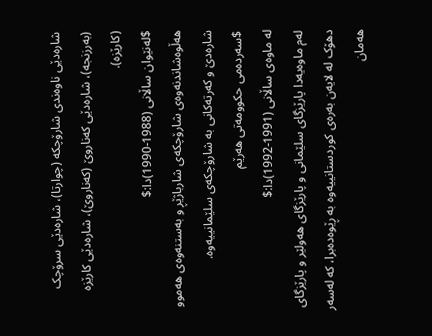شارەدێی ناوەندی شارۆچکە (چوارتا)، شارەدێی سرۆچک (بەرزنجە)، شارەدێی کەناروێ (کەناروێ)، شارەدێی کارێزە (کارێزە).
$لەنێوان ساڵانی (1988-1990)دا:$
ھەڵوەشاندنەوەی شارۆچکەی شارباژێڕ و بەستنەوەی ھەموو شارەدێ و کەرتەکانی بە شارۆچکەی سلێمانییەوە.
$سەردەمی حکوومەتی ھەرێم
لە ماوەی ساڵانی (1991-1992)دا:$
لەم ماوەیەدا پارێزگای سلێمانی و پارێزگای ھەولێر و پارێزگای دھۆک لە لایەن بەرەی کوردستانییەوە بە ڕێوەدەبرا، کە لەسەر ھەمان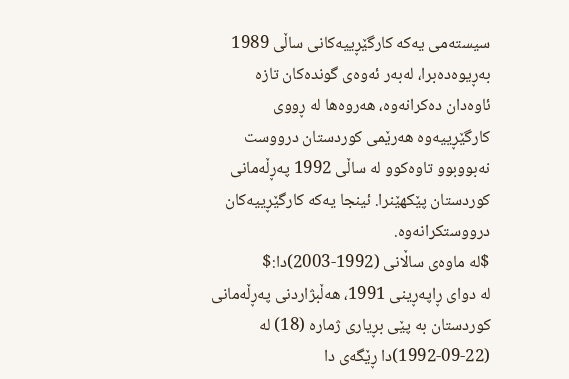سیستەمی یەکە کارگێڕییەکانی ساڵی 1989 بەڕیوەدەبرا، لەبەر ئەوەی گوندەکان تازە ئاوەدان دەکرانەوە، ھەروەھا لە ڕووی کارگێڕییەوە ھەرێمی کوردستان درووست نەبووبوو تاوەکوو لە ساڵی 1992 پەڕڵەمانی کوردستان پێکھێنرا. ئینجا یەکە کارگێڕییەکان درووستکرانەوە.
$لە ماوەی ساڵانی (1992-2003)دا:$
لە دوای ڕاپەڕینی 1991، ھەڵبژاردنی پەڕڵەمانی کوردستان بە پێی بڕیاری ژمارە (18) لە (22-09-1992)دا ڕێگەی دا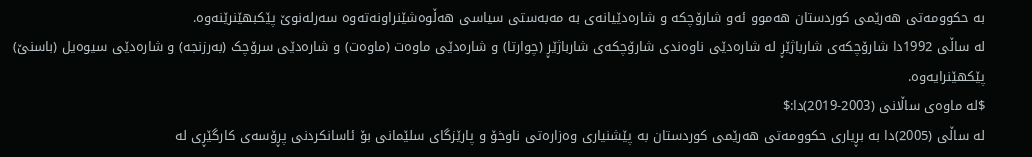بە حکوومەتی ھەرێمی کوردستان ھەموو ئەو شارۆچکە و شارەدێیانەی بە مەبەستی سیاسی ھەڵوەشێنراونەتەوە سەرلەنوێ پێکبھێنرێنەوە.
لە ساڵی 1992دا شارۆچکەی شارباژێڕ لە شارەدێی ناوەندی شارۆچکەی شارباژێڕ (چوارتا) و شارەدێی ماوەت (ماوەت) و شارەدێی سرۆچک (بەرزنجە) و شارەدێی سیوەیل (باسنێ) پێکھێنرایەوە.
$لە ماوەی ساڵانی (2003-2019)دا:$
لە ساڵی (2005)دا بە بڕیاری حکوومەتی ھەرێمی کوردستان بە پێشنیاری وەزارەتی ناوخۆ و پارێزگای سلێمانی بۆ ئاسانکردنی پڕۆسەی کارگێڕی لە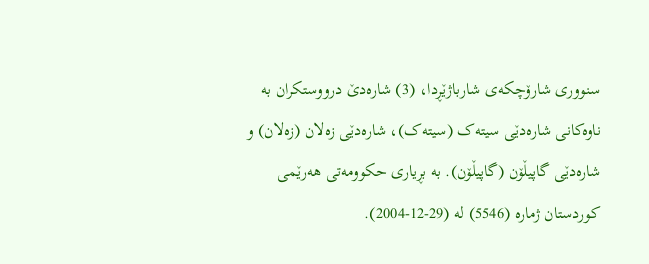سنووری شارۆچکەی شارباژێڕدا، (3) شارەدێ درووستکران بە ناوەکانی شارەدێی سیتەک (سیتەک)، شارەدێی زەلان (زەلان) و شارەدێی گاپیڵۆن (گاپیڵۆن). بە بڕیاری حکوومەتی ھەرێمی کوردستان ژمارە (5546) لە (29-12-2004).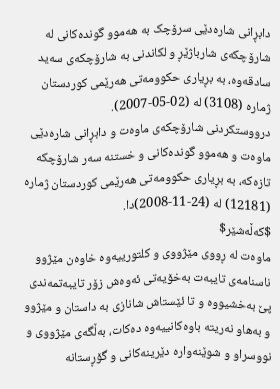دابڕانی شارەدێی سرۆچک بە ھەموو گوندەکانی لە شارۆچکەی شارباژێڕ و لکاندنی بە شارۆچکەی سەید سادقەوە، بە بڕیاری حکوومەتی ھەرێمی کوردستان ژمارە (3108) لە (02-05-2007).
درووستکردنی شارۆچکەی ماوەت و دابڕانی شارەدێی ماوەت و ھەموو گوندەکانی و خستنە سەر شارۆچکە تازەکە، بە بڕیاری حکوومەتی ھەرێمی کوردستان ژمارە (12181) لە (24-11-2008)دا.
$کەڵەشێر$
ماوەت لە ڕووی مێژووی و کلتورییەوە خاوەن مێژوو ناسنامەی تایبەت بەخۆیەتی ئەوەش زۆر تایبەتمەندی پێ بەخشیووە و تا ئێستاش شانازی بە داستان و مێژوو و بەھاو نەریتە باوەکانییەوە دەکات، بەڵگەی مێژووی و نووسراو و شوێنەوارە دێرینەکانی و گۆڕستانە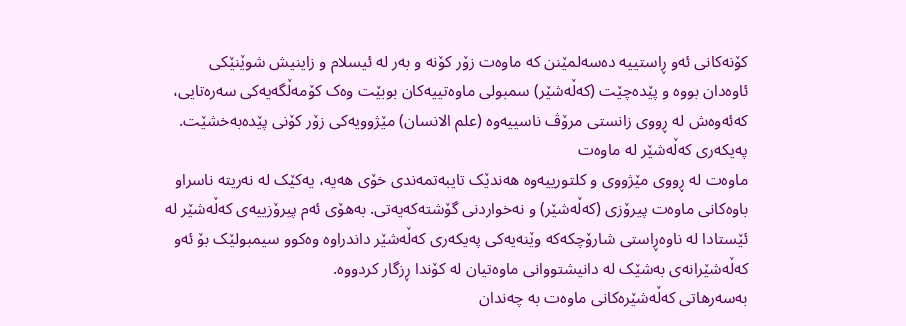کۆنەکانی ئەو ڕاستییە دەسەلمێنن کە ماوەت زۆر کۆنە و بەر لە ئیسلام و زاینیش شوێنێکی ئاوەدان بووە و پێدەچێت (کەڵەشێر) سمبولی ماوەتییەکان بوبێت وەک کۆمەڵگەیەکی سەرەتایی، کەئەوەش لە ڕووی زانستی مرۆڤ ناسییەوە (علم الانسان) مێژوویەکی زۆر کۆنی پێدەبەخشێت.
پەیکەری کەڵەشێر لە ماوەت
ماوەت لە ڕووی مێژووی و کلتورییەوە ھەندێک تایبەتمەندی خۆی ھەیە، یەکێک لە نەریتە ناسراو باوەکانی ماوەت پیرۆزی (کەڵەشێر) و نەخواردنی گۆشتەکەیەتی. بەھۆی ئەم پیرۆزییەی کەڵەشێر لە ئێستادا لە ناوەڕاستی شارۆچکەکە وێنەیەکی پەیکەری کەڵەشێر داندراوە وەکوو سیمبولێک بۆ ئەو کەڵەشێرانەی بەشێک لە دانیشتووانی ماوەتیان لە کۆندا ڕزگار کردووە.
بەسەرھاتی کەڵەشێرەکانی ماوەت بە چەندان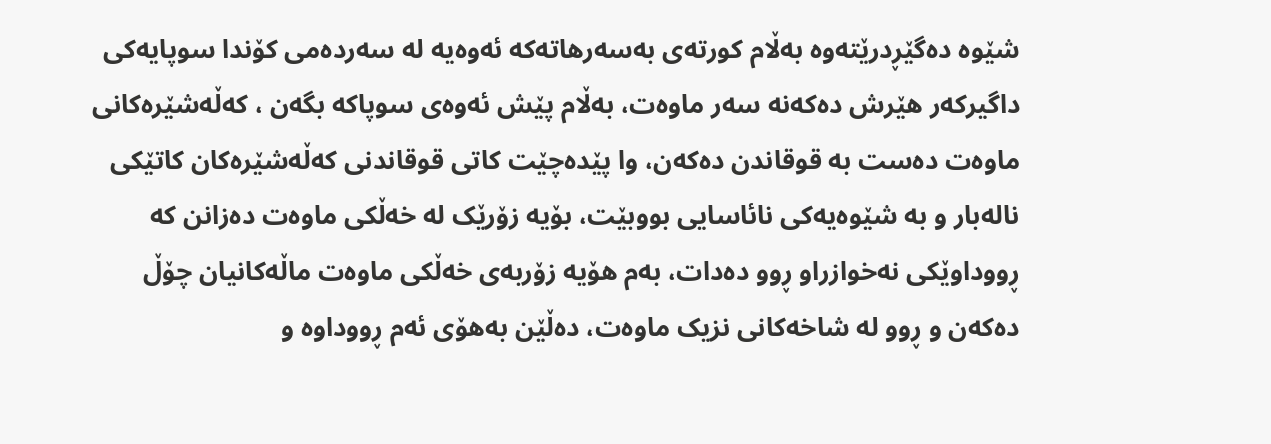شێوە دەگێڕدرێتەوە بەڵام کورتەی بەسەرھاتەکە ئەوەیە لە سەردەمی کۆندا سوپایەکی داگیرکەر ھێرش دەکەنە سەر ماوەت، بەڵام پێش ئەوەی سوپاکە بگەن ، کەڵەشێرەکانی ماوەت دەست بە قوقاندن دەکەن، وا پێدەچێت کاتی قوقاندنی کەڵەشێرەکان کاتێکی نالەبار و بە شێوەیەکی نائاسایی بووبێت، بۆیە زۆرێک لە خەڵکی ماوەت دەزانن کە ڕووداوێکی نەخوازراو ڕوو دەدات، بەم ھۆیە زۆربەی خەڵکی ماوەت ماڵەکانیان چۆڵ دەکەن و ڕوو لە شاخەکانی نزیک ماوەت، دەڵێن بەھۆی ئەم ڕووداوە و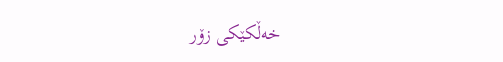خەڵکێکی زۆر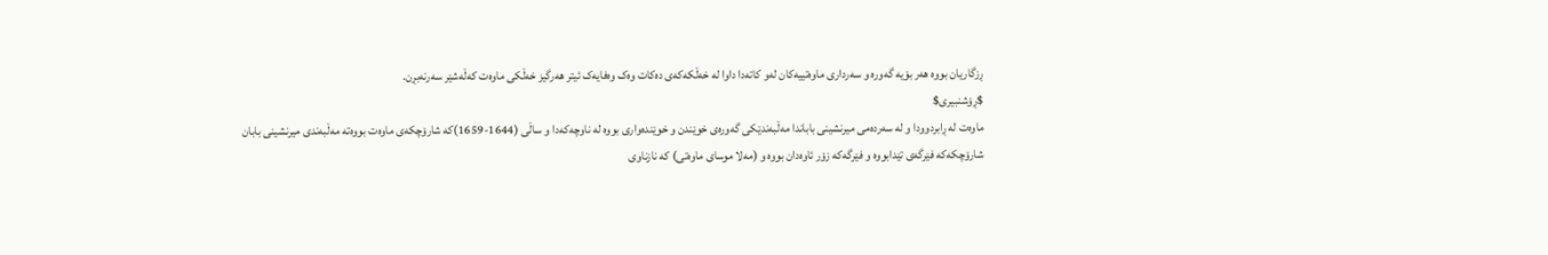ڕزگاریان بووە ھەر بۆیە گەورە و سەرداری ماوەتییەکان لەو کاتەدا داوا لە خەڵکەکەی دەکات وەک وەفایەک ئیتر ھەرگیز خەڵکی ماوەت کەڵەشێر سەرنەبڕن.
$ڕۆشنبیری$
ماوەت لە ڕابردوودا و لە سەردەمی میرنشینی باباندا مەڵبەندێکی گەورەی خوێندن و خوێندەواری بووە لە ناوچەکەدا و ساڵی (1644-1659)کە شارۆچکەی ماوەت بووەتە مەڵبەندی میرنشینی بابان شارۆچکەکە فێرگەی تێدابووە و فێرگەکە زۆر ئاوەدان بووە و (مەلا موسای ماوەتی) کە نازناوی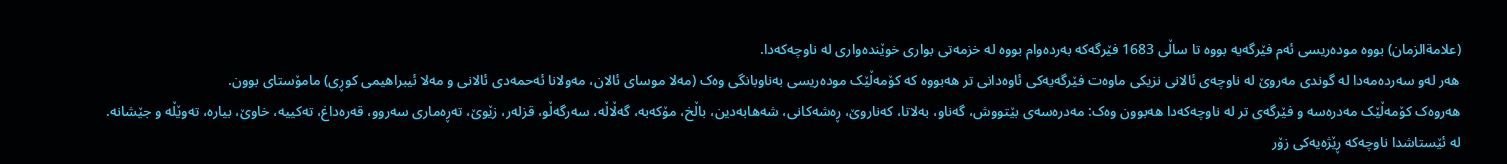(علامةالزمان) بووە مودەریسی ئەم فێرگەیە بووە تا ساڵی 1683 فێرگەکە بەردەوام بووە لە خزمەتی بواری خوێندەواری لە ناوچەکەدا.
ھەر لەو سەردەمەدا لە گوندی مەروێ لە ناوچەی ئالانی نزیکی ماوەت فێرگەیەکی ئاوەدانی تر ھەبووە کە کۆمەڵێک مودەریسی بەناوبانگی وەک (مەلا موسای ئالان، مەولانا ئەحمەدی ئالانی و مەلا ئیبراھیمی کوڕی) مامۆستای بوون.
ھەروەک کۆمەڵێک مەدرەسە و فێرگەی تر لە ناوچەکەدا ھەبوون وەک: مەدرەسەی بێتووش، گەناو، بەلاتا، کەناروێ، ڕەشەکانی، شەھابەدین، باڵخ، مۆکەبە، گەڵاڵە، سەرگەڵو، قزلەر، زێوێ، تەڕەماری سەروو، قەرەداغ، تەکییە، خاوێ، بیارە، تەوێڵە و جێشانە.
لە ئێستاشدا ناوچەکە ڕێژەیەکی زۆر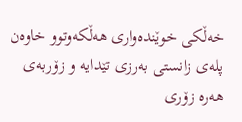خەڵکی خوێندەواری ھەڵکەوتوو خاوەن پلەی زانستی بەرزی تێدایە و زۆربەی ھەرە زۆری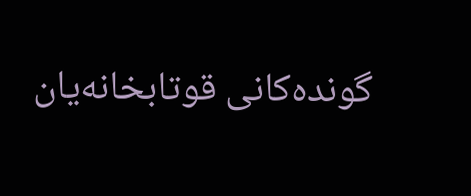گوندەکانی قوتابخانەیان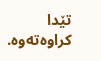تێدا کراوەتەوە.